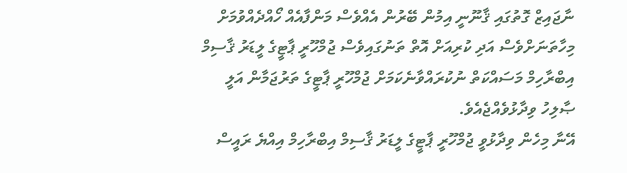ނާޖައިޒް ގޮތުގައި ޤާނޫނީ އިމުން ބޭރުން އެއްވެސް މަންފާއެއް ހޯއްދެއްވުމަށް މިހާތަނަށްވެސް އަދި ކުރިއަށް އޮތް ތަނުގައިވެސް ޖުމްހޫރީ ޕާޓީގެ ލީޑަރު ޤާސިމް އިބްރާހިމް މަސައްކަތް ނުކުރައްވާނެކަމަށް ޖުމްހޫރީ ޕާޓީގެ ތަރުޖަމާން އަލީ ޞާލިހު ވިދާޅުވެއްޖެއެވެ.
އޭނާ މިހެން ވިދާޅުވީ ޖުމްހޫރީ ޕާޓީގެ ލީޑަރު ޤާސިމް އިބްރާހިމް އިއްޔެ ރައީސް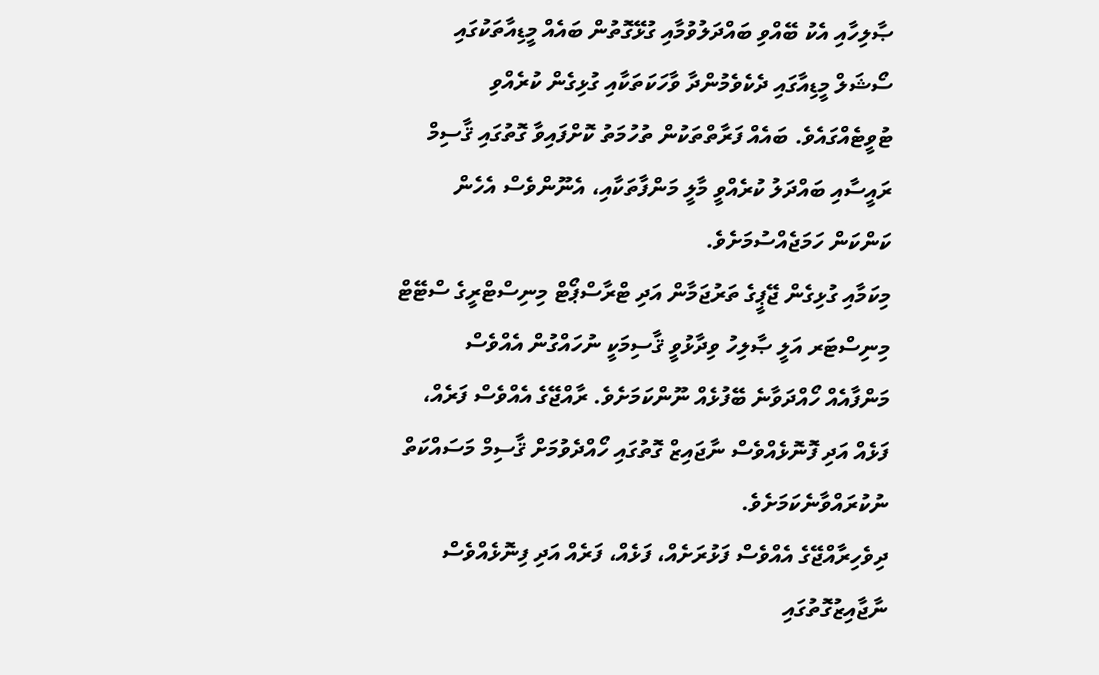ޞާލިހާއި އެކު ބޭއްވި ބައްދަލުވުމާއި ގުޅޭގޮތުން ބައެއް މީޑިއާތަކުގައި ސޯޝަލް މީޑިއާގައި ދެކެވެމުންދާ ވާހަކަތަކާއި ގުޅިގެން ކުރެއްވި ޓުވީޓެއްގައެވެ. ބައެއް ފަރާތްތަކުން ތުހުމަތު ކޮށްފައިވާ ގޮތުގައި ޤާސިމް ރައީސާއި ބައްދަލު ކުރެއްވީ މާލީ މަންފާތަކާއި، އެނޫންވެސް އެހެން ކަންކަން ހަމަޖެއްސުމަށެވެ.
މިކަމާއި ގުޅިގެން ޖޭޕީގެ ތަރުޖަމާން އަދި ޓްރާސްޕޯޓް މިނިސްޓްރީގެ ސްޓޭޓް މިނިސްޓަރ އަލީ ޞާލިހު ވިދާޅުވީ ޤާސިމަކީ ނުހައްގުން އެއްވެސް މަންފާއެއް ހޯއްދަވާނެ ބޭފުޅެއް ނޫންކަމަށެވެ. ރާއްޖޭގެ އެއްވެސް ފަރެއް، ފަޅެއް އަދި ފޮނޮޅެއްވެސް ނާޖައިޒް ގޮތުގައި ހޯއްދެވުމަށް ޤާސިމް މަސައްކަތް ނުކުރައްވާނެކަމަށެވެ.
ދިވެހިރާއްޖޭގެ އެއްވެސް ފަޅުރަށެއް، ފަޅެއް، ފަރެއް އަދި ފިނޮޅެއްވެސް ނާޖާއިޒުގޮތުގައި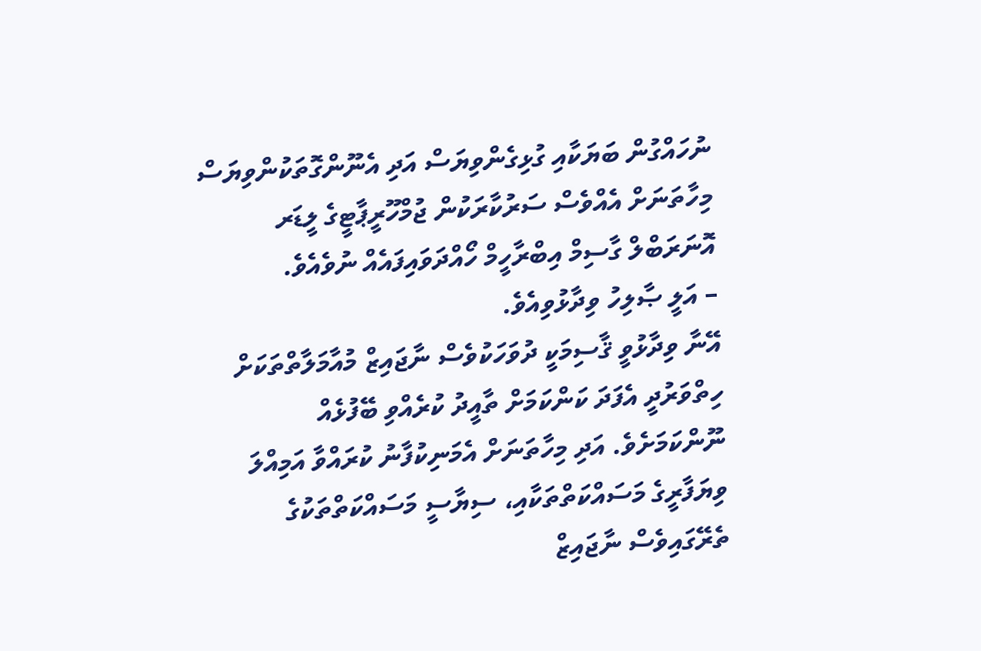ނުހައްގުން ބަޔަކާއި ގުޅިގެންވިޔަސް އަދި އެނޫންގޮތަކުންވިޔަސް މިހާތަނަށް އެއްވެސް ސަރުކާރަކުން ޖުމްހޫރީޕާޓީގެ ލީޑަރ އޮނަރަބްލް ގާސިމް އިބްރާހީމް ހޯއްދަވައިފައެއް ނުވެއެވެ.
– އަލީ ޞާލިހު ވިދާޅުވިއެވެ.
އޭނާ ވިދާޅުވީ ޤާސިމަކީ ދުވަހަކުވެސް ނާޖައިޒް މުއާމަލާތްތަކަށް ހިތްވަރުދީ އެފަދަ ކަންކަމަށް ތާއީދު ކުރެއްވި ބޭފުޅެއް ނޫންކަމަށެވެ. އަދި މިހާތަނަށް އެމަނިކުފާނު ކުރައްވާ އަމިއްލަ ވިޔަފާރީގެ މަސައްކަތްތަކާއި، ސިޔާސީ މަސައްކަތްތަކުގެ ތެރޭގައިވެސް ނާޖައިޒް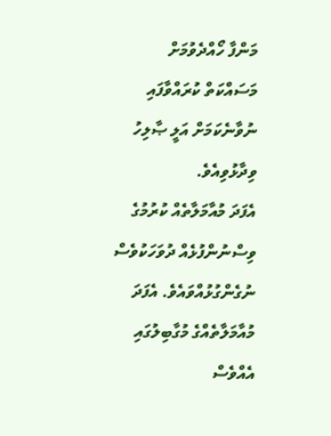މަންފާ ހޯއްދެވުމަށް މަސައްކަތް ކުރައްވާފައި ނުވާނެކަމަށް އަލީ ޞާލިހު ވިދާޅުވިއެވެ.
އެފަދަ މުއާމަލާތެއް ކުރުމުގެ ވިސްނުންފުޅެއް ދުވަހަކުވެސް ނުގެންގުޅުއްވައެވެ. އެފަދަ މުއާމަލާތެއްގެ މުގާބިލުގައި އެއްވެސް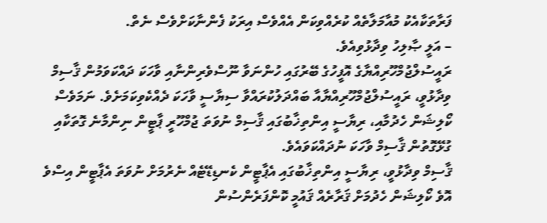ފަރާތަކާއެކު މުއާމަލާތެއް ކުރެއްވިކަން އެއްވެސް އިރަކު ފެންނާކަށްވެސް ނެތް.
– އަލީ ޞާލިހު ވިދާޅުވިއެވެ.
ރައީސުލްޖުމްހޫރިއްޔާގެ އޮފީހުގެ ބޭރުގައި ހުންނަވާ ނޫސްވެރިންނާއި ވާހަކަ ދައްކަވަމުން ޤާސިމް ވިދާޅުވީ، ރައީސުލްޖުމްހޫރިއްޔާއާ ބައްދަލުކުރައްވާ ސިޔާސީ ވާހަކަ ދެއްކެވިކަމަށެވެ. ނަމަވެސް ކޯލިޝަން ހެދުމާއި، ރިޔާސީ އިންތިޚާބުގައި ޤާސިމް ނުވަތަ ޖުމްހޫރީ ޕާޓީން ނިންމާނެ ގޮތަކާއި ގުޅޭގޮތުން ޤާސިމް ވާހަކަ ނުދައްކަވައެވެ.
ޤާސިމް ވިދާޅުވީ، ރިޔާސީ އިންތިޚާބުގައި އެޕާޓީން ކެނޑިޑޭޓެއް ނެރުމަށް ނުވަތަ އެޕާޓީން އިސްވެ އޮވެ ކޯލިޝަން ހެދުމަށް ޤަރާރެއް ޤައުމީ ކޮންފަރެންސުން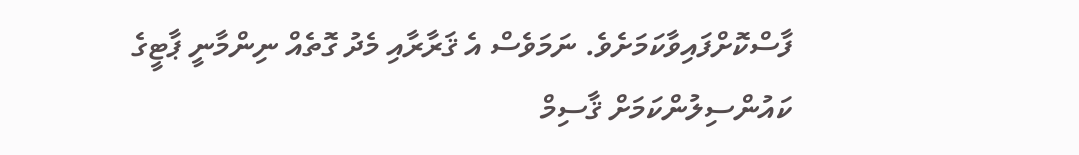ފާސްކޮށްފައިވާކަމަށެވެ. ނަމަވެސް އެ ޤަރާރާއި މެދު ގޮތެއް ނިންމާނީ ޕާޓީގެ ކައުންސިލުންކަމަށް ޤާސިމް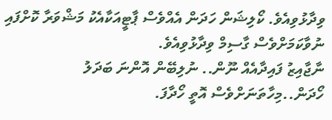ވިދާޅުވިއެވެ. ކޯލިޝަން ހަދަން އެއްވެސް ޕާޓީއަކާއެކު މަޝްވަރާ ކޮށްފައި ނުވާކަމަށްވެސް ގާސިމް ވިދާޅުވިއެވެ.
ނާޖާއިޒު ފައިދާއެއް ނޫން.. ނުލިބޭން އޮންނަ ބަދަލު ހޯދަން..މިހާތަނަށްވެސް އޮތީ ހޯދާފަ.